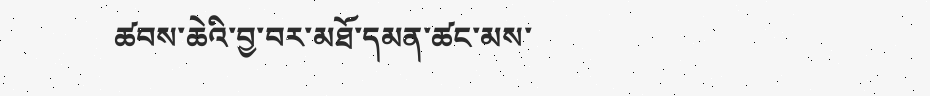ཚབས་ཆེའི་བྱ་བར་མཐོ་དམན་ཚང་མས་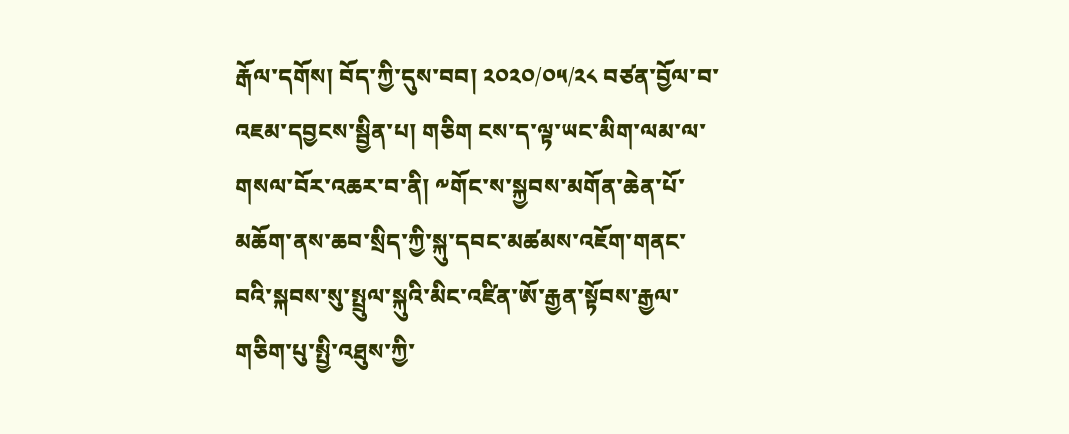རྒོལ་དགོས། བོད་ཀྱི་དུས་བབ། ༢༠༢༠/༠༥/༢༨ བཙན་བྱོལ་བ་འཇམ་དབྱངས་སྦྱིན་པ། གཅིག ངས་ད་ལྟ་ཡང་མིག་ལམ་ལ་གསལ་བོར་འཆར་བ་ནི། ༸གོང་ས་སྐྱབས་མགོན་ཆེན་པོ་མཆོག་ནས་ཆབ་སྲིད་ཀྱི་སྐུ་དབང་མཚམས་འཇོག་གནང་བའི་སྐབས་སུ་སྤྲུལ་སྐུའི་མིང་འཛིན་ཨོ་རྒྱན་སྟོབས་རྒྱལ་གཅིག་པུ་སྤྱི་འཐུས་ཀྱི་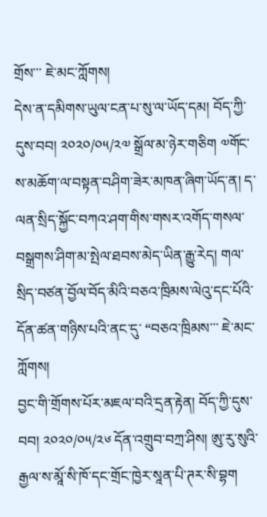གྲོས་་་ ཇེ་མང་ཀློགས།
དེས་ན་དམིགས་ཡུལ་ངན་པ་སུ་ལ་ཡོད་དམ། བོད་ཀྱི་དུས་བབ། ༢༠༢༠/༠༥/༢༧ སྒྲོལ་མ་ཉེར་གཅིག ༧གོང་ས་མཆོག་ལ་བསྟན་བཤིག་ཟེར་མཁན་ཞིག་ཡོད་ན། ད་ལན་སྲིད་སྐྱོང་བཀའ་ཤག་གིས་གསར་འགོད་གསལ་བསྒྲགས་ཤིག་མ་སྤེལ་ཐབས་མེད་ཡིན་རྒྱུ་རེད། གལ་སྲིད་བཙན་བྱོལ་བོད་མིའི་བཅའ་ཁྲིམས་ལེའུ་དང་པོའི་དོན་ཚན་གཉིས་པའི་ནང་དུ་ “བཅའ་ཁྲིམས་་་ ཇེ་མང་ཀློགས།
བྱང་གི་གྲོགས་པོར་མཇལ་བའི་དྲན་རྟེན། བོད་ཀྱི་དུས་བབ། ༢༠༢༠/༠༥/༢༦ དོན་འགྲུབ་བཀྲ་ཤིས། ཨུ་རུ་སུའི་རྒྱལ་ས་མཱོ་སི་ཁོ་དང་གྲོང་ཁྱེར་སཱན་པི་ཊར་སི་བྷག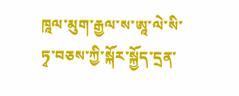ཁཱལ་མུག་རྒྱལ་ས་ཨཱ་ལེ་སི་ཏྭ་བཅས་ཀྱི་སྐོར་སྐྱོད་དྲན་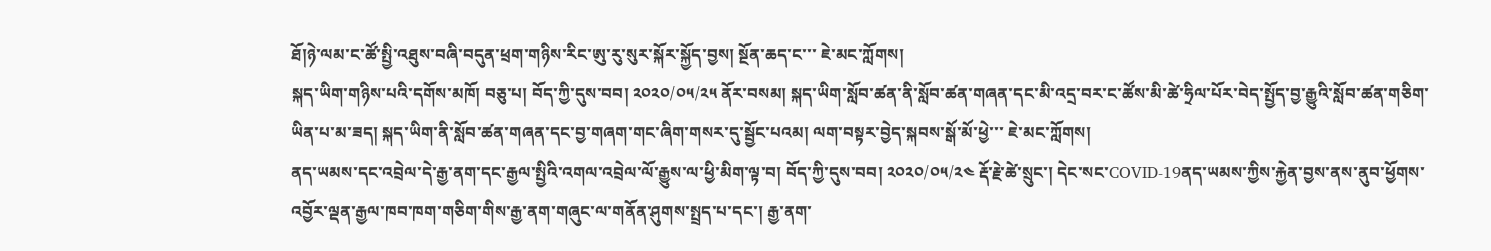ཐོ།ཉེ་ལམ་ང་ཚོ་སྤྱི་འཐུས་བཞི་བདུན་ཕྲག་གཉིས་རིང་ཨུ་རུ་སུར་སྐོར་སྐྱོད་བྱས། སྔོན་ཆད་ང་་་ ཇེ་མང་ཀློགས།
སྐད་ཡིག་གཉིས་པའི་དགོས་མཁོ། བཅུ་པ། བོད་ཀྱི་དུས་བབ། ༢༠༢༠/༠༥/༢༥ ནོར་བསམ། སྐད་ཡིག་སློབ་ཚན་ནི་སློབ་ཚན་གཞན་དང་མི་འདྲ་བར་ང་ཚོས་མི་ཚེ་ཧྲིལ་པོར་བེད་སྤྱོད་བྱ་རྒྱུའི་སློབ་ཚན་གཅིག་ཡིན་པ་མ་ཟད། སྐད་ཡིག་ནི་སློབ་ཚན་གཞན་དང་བྱ་གཞག་གང་ཞིག་གསར་དུ་སྦྱོང་པའམ། ལག་བསྟར་བྱེད་སྐབས་སྒོ་མོ་ཕྱེ་་་ ཇེ་མང་ཀློགས།
ནད་ཡམས་དང་འབྲེལ་དེ་རྒྱ་ནག་དང་རྒྱལ་སྤྱིའི་འགལ་འབྲེལ་ལོ་རྒྱུས་ལ་ཕྱི་མིག་ལྟ་བ། བོད་ཀྱི་དུས་བབ། ༢༠༢༠/༠༥/༢༤ རྡོ་རྗེ་ཚེ་སྲུང་། དེང་སང་COVID-19ནད་ཡམས་ཀྱིས་རྐྱེན་བྱས་ནས་ནུབ་ཕྱོགས་འབྱོར་ལྡན་རྒྱལ་ཁབ་ཁག་གཅིག་གིས་རྒྱ་ནག་གཞུང་ལ་གནོན་ཤུགས་སྤྲད་པ་དང་། རྒྱ་ནག་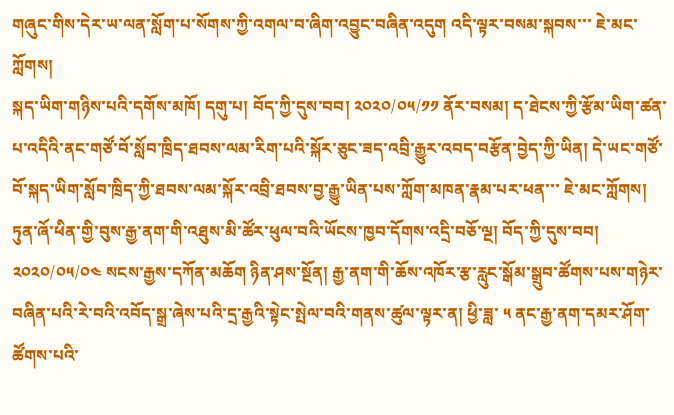གཞུང་གིས་དེར་ཡ་ལན་སློག་པ་སོགས་ཀྱི་འགལ་བ་ཞིག་འབྱུང་བཞིན་འདུག འདི་ལྟར་བསམ་སྐབས་་་ ཇེ་མང་ཀློགས།
སྐད་ཡིག་གཉིས་པའི་དགོས་མཁོ། དགུ་པ། བོད་ཀྱི་དུས་བབ། ༢༠༢༠/༠༥/༡༡ ནོར་བསམ། ད་ཐེངས་ཀྱི་རྩོམ་ཡིག་ཚན་པ་འདིའི་ནང་གཙོ་བོ་སློབ་ཁྲིད་ཐབས་ལམ་རིག་པའི་སྐོར་ཅུང་ཟད་འབྲི་རྒྱུར་འབད་བརྩོན་བྱེད་ཀྱི་ཡིན། དེ་ཡང་གཙོ་བོ་སྐད་ཡིག་སློབ་ཁྲིད་ཀྱི་ཐབས་ལམ་སྐོར་འབྲི་ཐབས་བྱ་རྒྱུ་ཡིན་པས་ཀློག་མཁན་རྣམ་པར་ཕན་་་ ཇེ་མང་ཀློགས།
ཏུན་ཞོ་ཕིན་གྱི་བུས་རྒྱ་ནག་གི་འཐུས་མི་ཚོར་ཕུལ་བའི་ཡོངས་ཁྱབ་དོགས་འདྲི་བཅོ་ལྔ། བོད་ཀྱི་དུས་བབ། ༢༠༢༠/༠༥/༠༤ སངས་རྒྱས་དཀོན་མཆོག ཉིན་ཤས་སྔོན། རྒྱ་ནག་གི་ཆོས་འཁོར་རྩ་རླུང་སྒོམ་སྒྲུབ་ཚོགས་པས་གཉེར་བཞིན་པའི་རེ་བའི་འབོད་སྒྲ་ཞེས་པའི་དྲ་རྒྱའི་སྟེང་སྤེལ་བའི་གནས་ཚུལ་ལྟར་ན། ཕྱི་ཟླ་ ༥ ནང་རྒྱ་ནག་དམར་ཤོག་ཚོགས་པའི་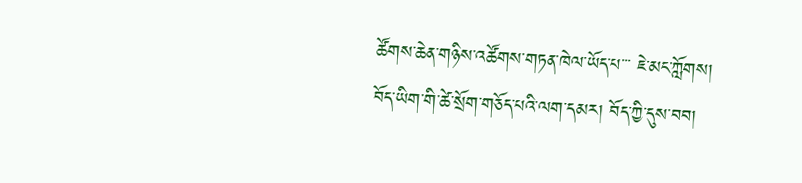ཚོགས་ཆེན་གཉིས་འཚོགས་གཏན་ཁེལ་ཡོད་པ་་་ ཇེ་མང་ཀློགས།
བོད་ཡིག་གི་ཚེ་སྲོག་གཅོད་པའི་ལག་དམར། བོད་ཀྱི་དུས་བབ།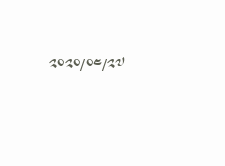༢༠༢༠/༠༤/༢༧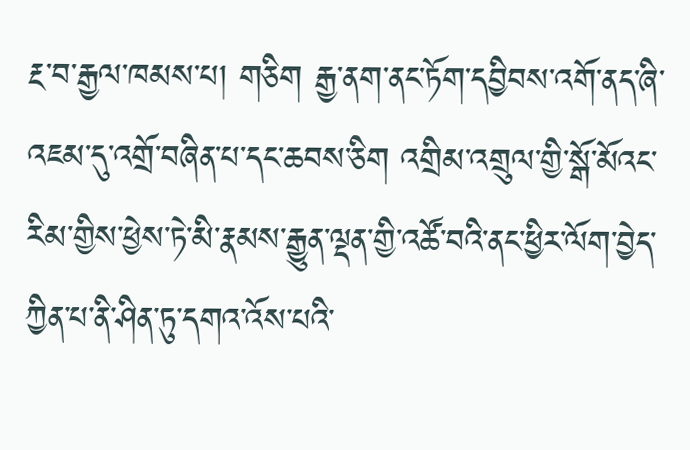རྔ་བ་རྒྱལ་ཁམས་པ། གཅིག རྒྱ་ནག་ནང་ཏོག་དབྱིབས་འགོ་ནད་ཞི་འཇམ་དུ་འགྲོ་བཞིན་པ་དང་ཆབས་ཅིག འགྲིམ་འགྲུལ་གྱི་སྒོ་མོའང་རིམ་གྱིས་ཕྱེས་ཏེ་མི་རྣམས་རྒྱུན་ལྡན་གྱི་འཚོ་བའི་ནང་ཕྱིར་ལོག་བྱེད་ཀྱིན་པ་ནི་ཤིན་ཏུ་དགའ་འོས་པའི་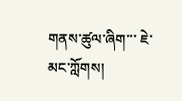གནས་ཚུལ་ཞིག་་་ ཇེ་མང་ཀློགས།